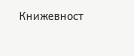Книжевност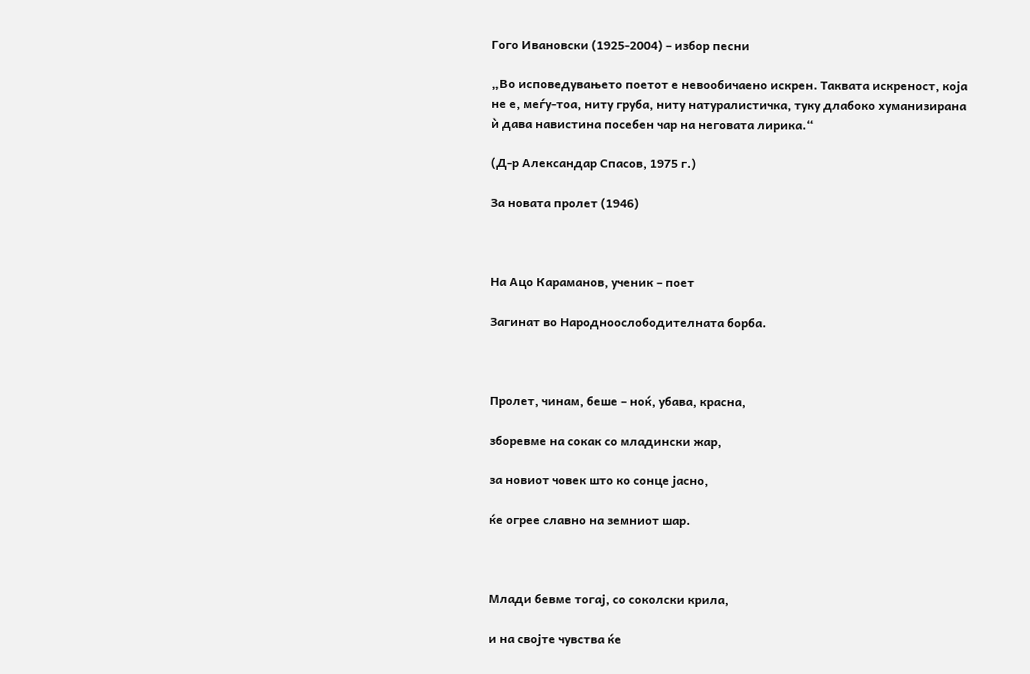Гого Ивановски (1925-2004) – избор песни

„Во исповедувањето поетот е невообичаено искрен. Таквата искреност, која не е, меѓу-тоа, ниту груба, ниту натуралистичка, туку длабоко хуманизирана ѝ дава навистина посебен чар на неговата лирика.“

(Д-р Александар Спасов, 1975 г.)

За новата пролет (1946)



На Ацо Караманов, ученик – поет

Загинат во Народноослободителната борба.



Пролет, чинам, беше – ноќ, убава, красна,

зборевме на сокак со младински жар,

за новиот човек што ко сонце јасно,

ќе огрее славно на земниот шар.



Млади бевме тогај, со соколски крила,

и на својте чувства ќе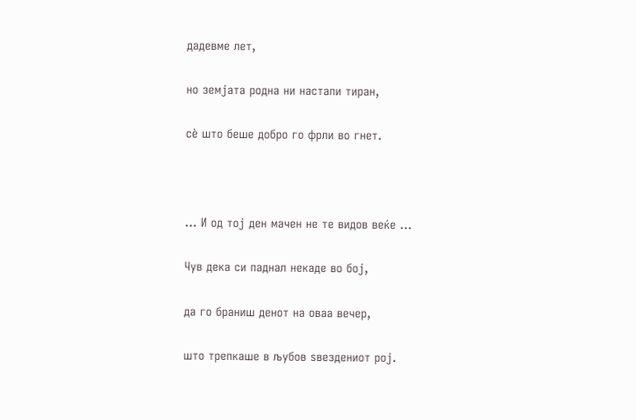дадевме лет,

но земјата родна ни настапи тиран,

сè што беше добро го фрли во гнет.



… И од тој ден мачен не те видов веќе …

Чув дека си паднал некаде во бој,

да го браниш денот на оваа вечер,

што трепкаше в љубов ѕвездениот рој.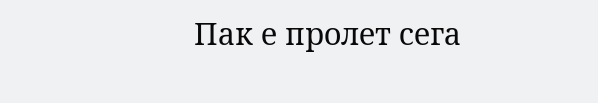Пак е пролет сега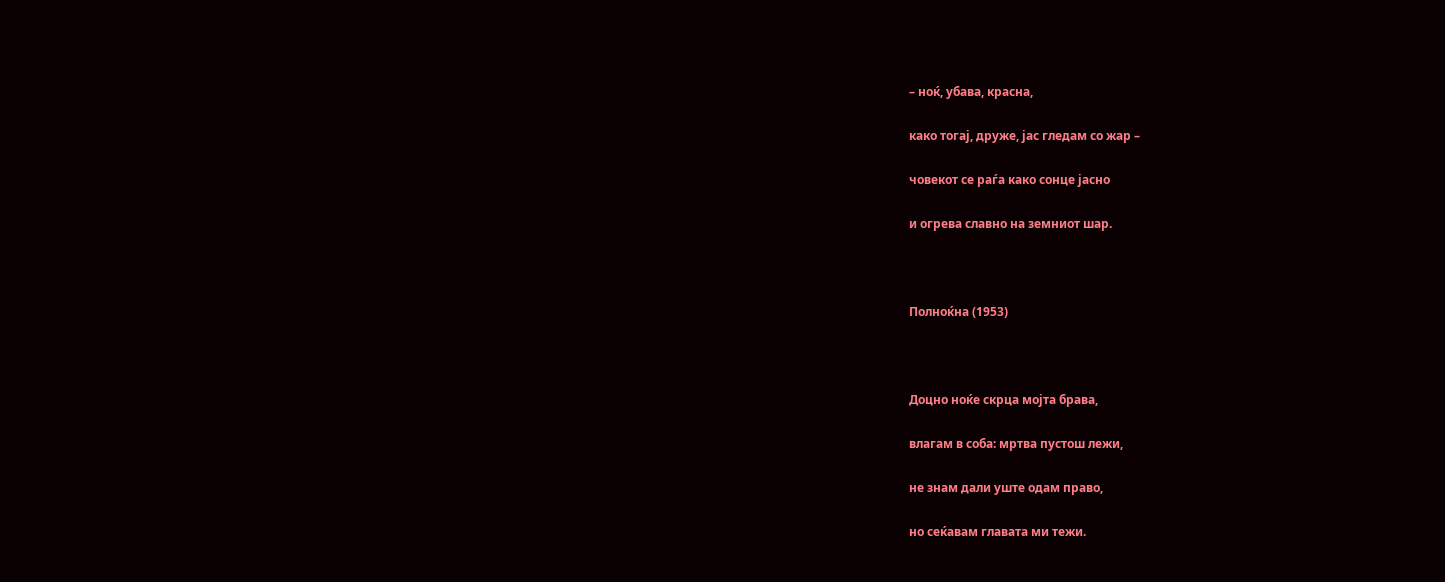– ноќ, убава, красна,

како тогај, друже, јас гледам со жар –

човекот се раѓа како сонце јасно

и огрева славно на земниот шар.



Полноќна (1953)



Доцно ноќе скрца мојта брава,

влагам в соба: мртва пустош лежи,

не знам дали уште одам право,

но сеќавам главата ми тежи.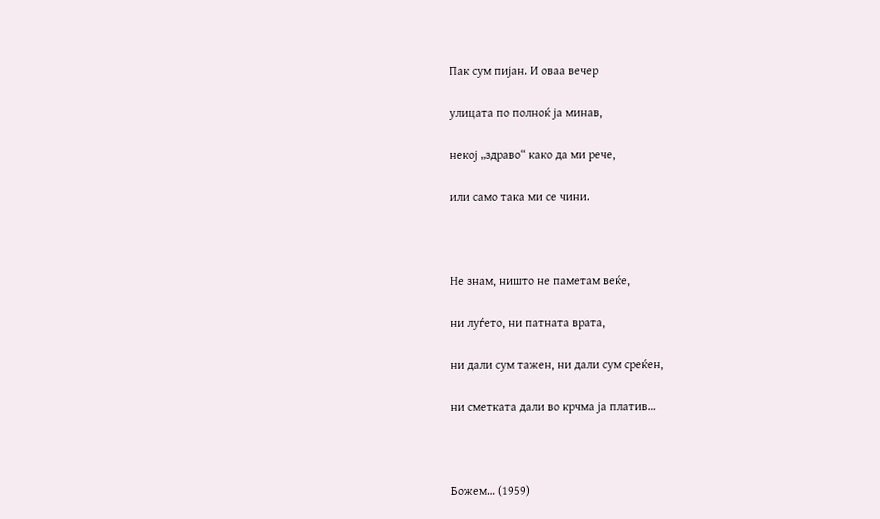Пак сум пијан. И оваа вечер

улицата по полноќ ја минав,

некој „здраво“ како да ми рече,

или само така ми се чини.



Не знам, ништо не паметам веќе,

ни луѓето, ни патната врата,

ни дали сум тажен, ни дали сум среќен,

ни сметката дали во крчма ја платив…



Божем… (1959)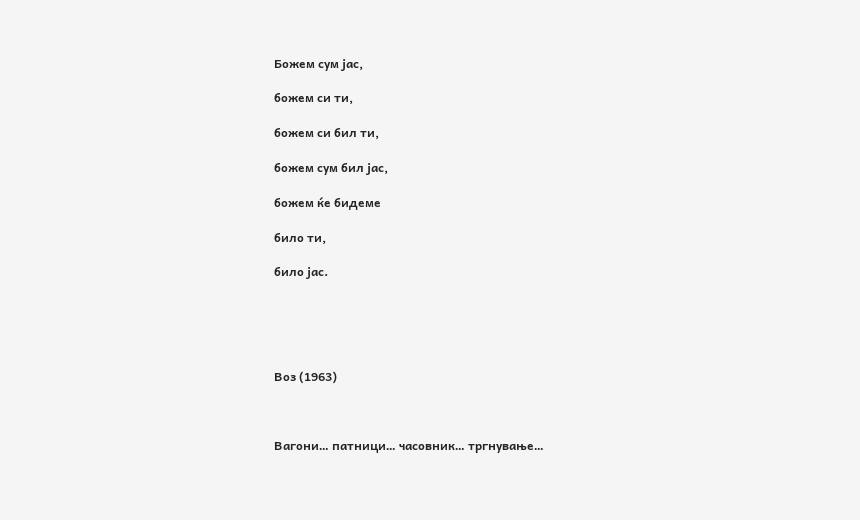Божем сум јас,

божем си ти,

божем си бил ти,

божем сум бил јас,

божем ќе бидеме

било ти,

било јас.





Воз (1963)



Вагони… патници… часовник… тргнување…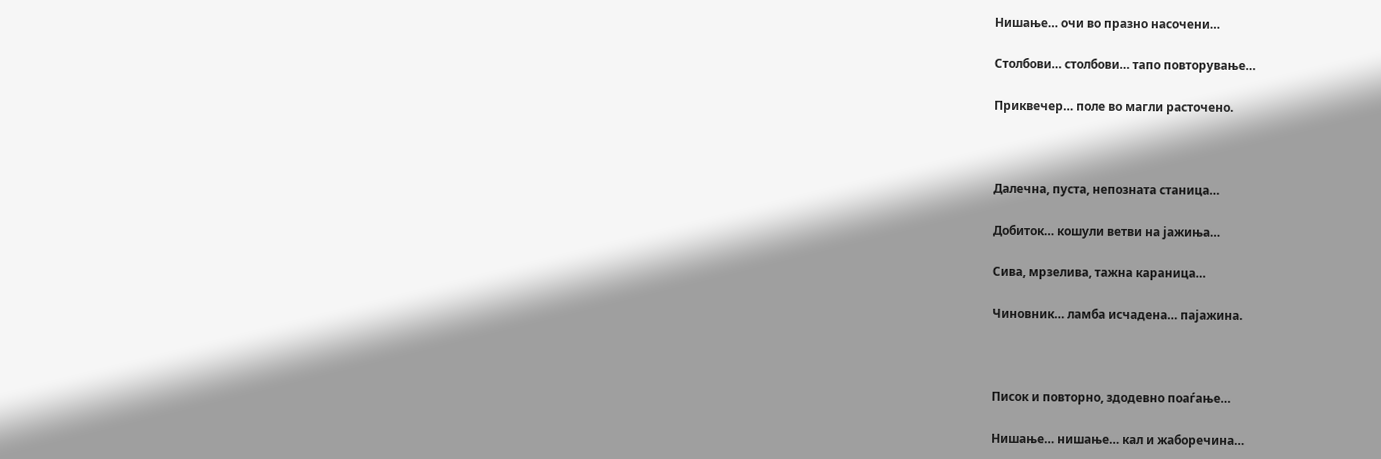Нишање… очи во празно насочени…

Столбови… столбови… тапо повторување…

Приквечер… поле во магли расточено.



Далечна, пуста, непозната станица…

Добиток… кошули ветви на јажиња…

Сива, мрзелива, тажна караница…

Чиновник… ламба исчадена… пајажина.



Писок и повторно, здодевно поаѓање…

Нишање… нишање… кал и жаборечина…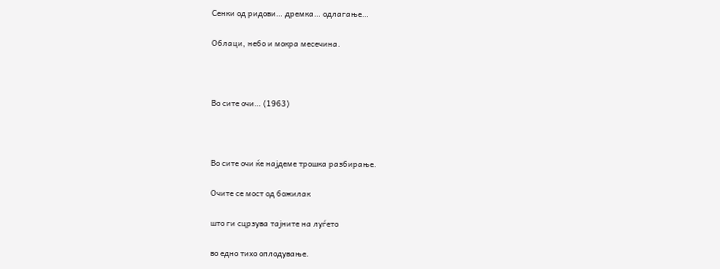Сенки од ридови… дремка… одлагање…

Облаци, небо и мокра месечина.



Во сите очи… (1963)



Во сите очи ќе најдеме трошка разбирање.

Очите се мост од божилак

што ги сцрзува тајните на луѓето

во едно тихо оплодување.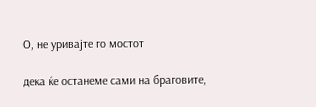О, не уривајте го мостот

дека ќе останеме сами на браговите,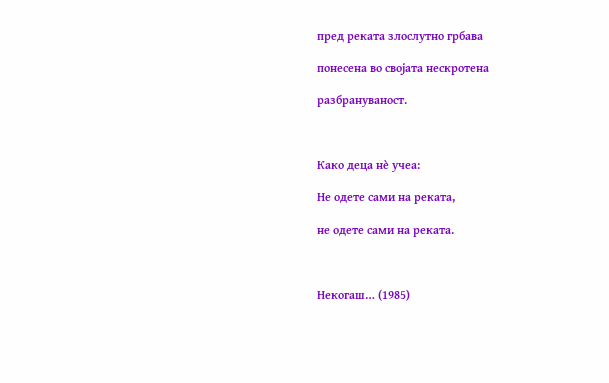пред реката злослутно грбава

понесена во својата нескротена

разбрануваност.



Како деца нè учеа:

Не одете сами на реката,

не одете сами на реката.



Некогаш… (1985)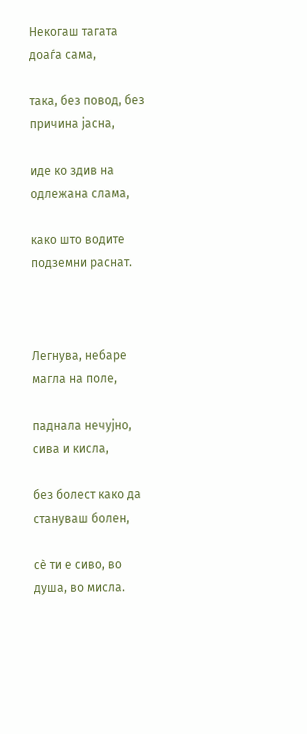Некогаш тагата доаѓа сама,

така, без повод, без причина јасна,

иде ко здив на одлежана слама,

како што водите подземни раснат.



Легнува, небаре магла на поле,

паднала нечујно, сива и кисла,

без болест како да стануваш болен,

сè ти е сиво, во душа, во мисла.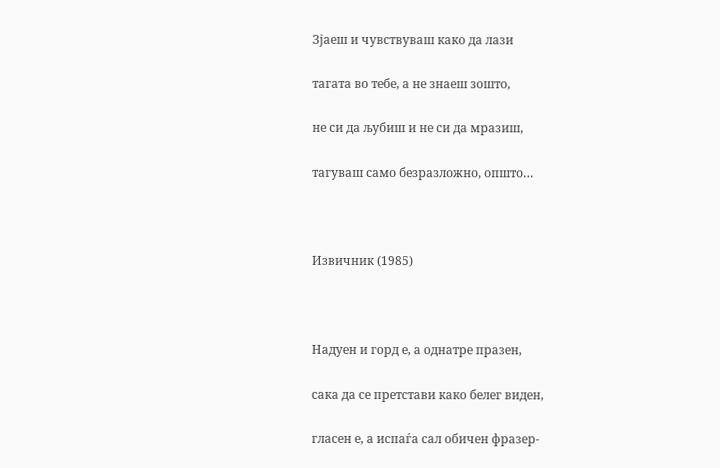Зјаеш и чувствуваш како да лази

тагата во тебе, а не знаеш зошто,

не си да љубиш и не си да мразиш,

тагуваш само безразложно, општо…



Извичник (1985)



Надуен и горд е, а однатре празен,

сака да се претстави како белег виден,

гласен е, а испаѓа сал обичен фразер-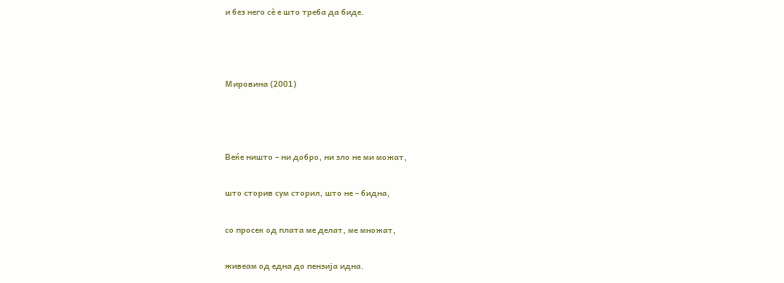и без него сè е што треба да биде.



Мировина (2001)



Веќе ништо – ни добро, ни зло не ми можат,

што сторив сум сторил, што не – бидна,

со просек од плата ме делат, ме множат,

живеам од една до пензија идна.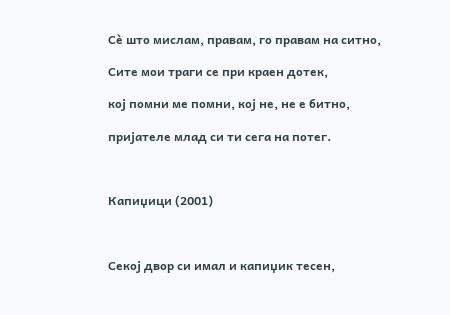Сè што мислам, правам, го правам на ситно,

Сите мои траги се при краен дотек,

кој помни ме помни, кој не, не е битно,

пријателе млад си ти сега на потег.



Капиџици (2001)



Секој двор си имал и капиџик тесен,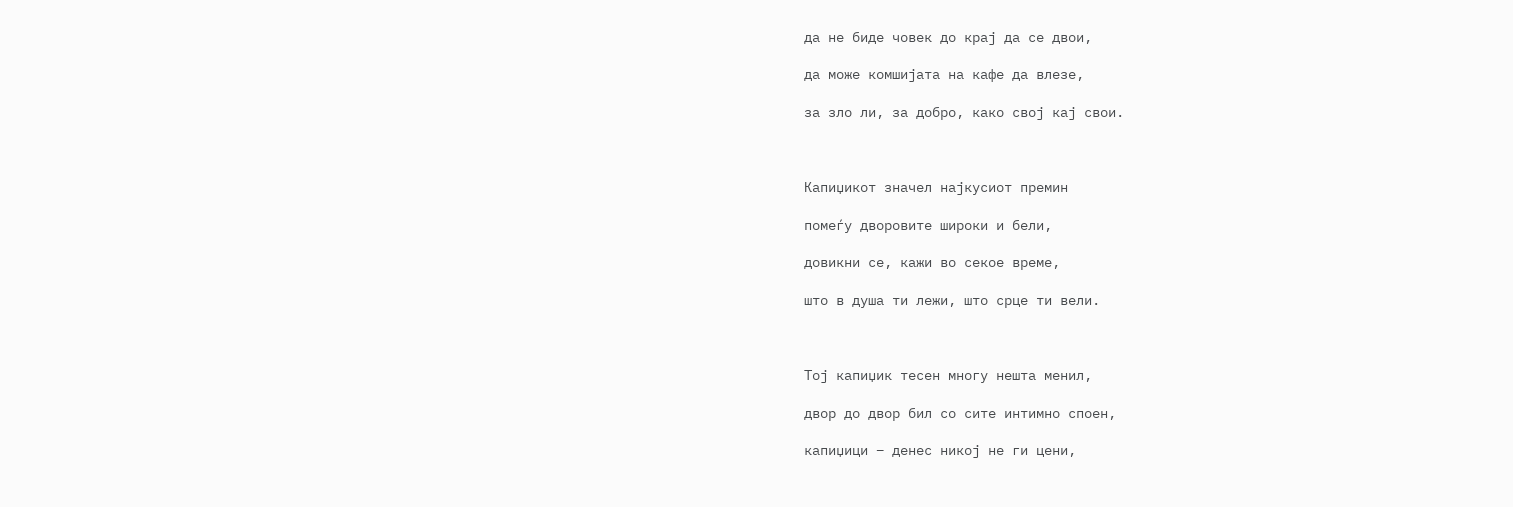да не биде човек до крај да се двои,

да може комшијата на кафе да влезе,

за зло ли, за добро, како свој кај свои.



Капиџикот значел најкусиот премин

помеѓу дворовите широки и бели,

довикни се, кажи во секое време,

што в душа ти лежи, што срце ти вели.



Тој капиџик тесен многу нешта менил,

двор до двор бил со сите интимно споен,

капиџици – денес никој не ги цени,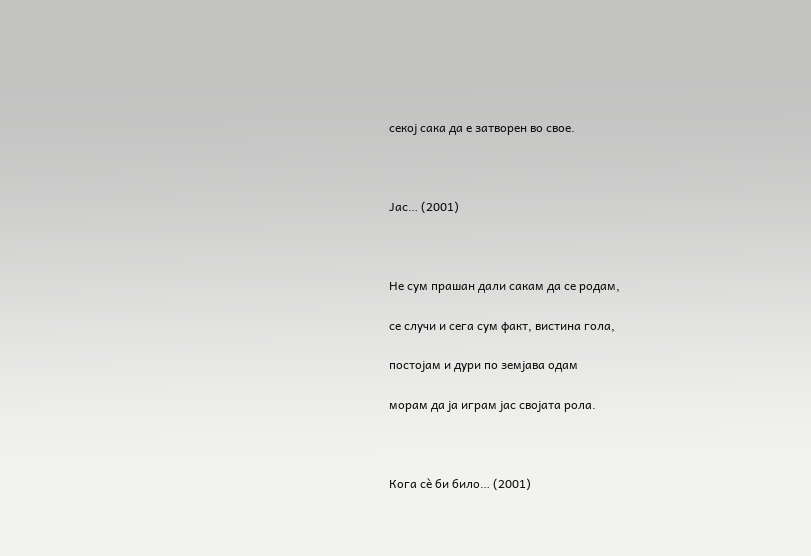секој сака да е затворен во свое.



Јас… (2001)



Не сум прашан дали сакам да се родам,

се случи и сега сум факт, вистина гола,

постојам и дури по земјава одам

морам да ја играм јас својата рола.



Кога сè би било… (2001)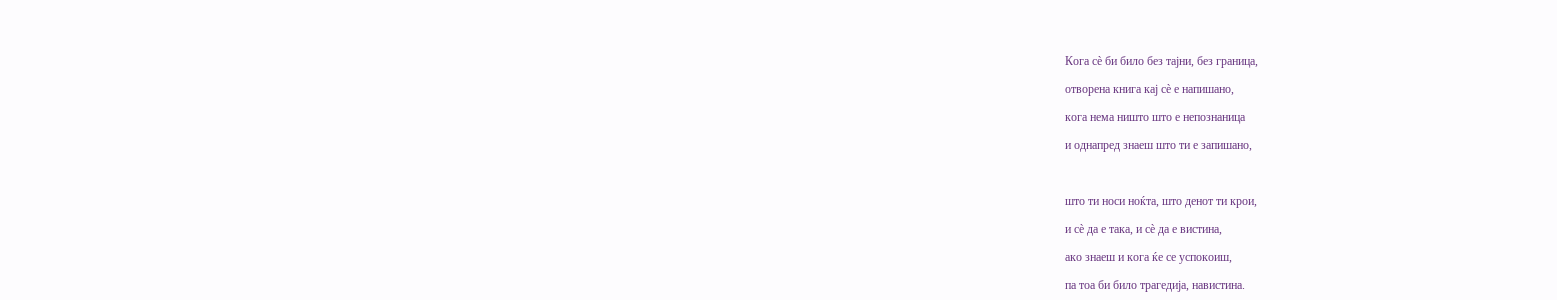Кога сè би било без тајни, без граница,

отворена книга кај сè е напишано,

кога нема ништо што е непознаница

и однапред знаеш што ти е запишано,



што ти носи ноќта, што денот ти крои,

и сè да е така, и сè да е вистина,

ако знаеш и кога ќе се успокоиш,

па тоа би било трагедија, навистина.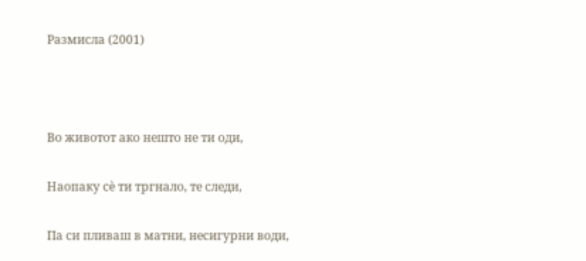Размисла (2001)



Во животот ако нешто не ти оди,

Наопаку сè ти тргнало, те следи,

Па си пливаш в матни, несигурни води,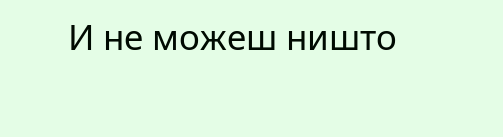И не можеш ништо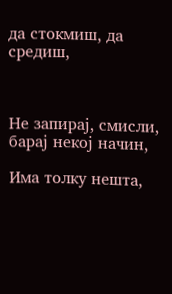да стокмиш, да средиш,



Не запирај, смисли, барај некој начин,

Има толку нешта,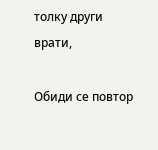толку други врати,

Обиди се повтор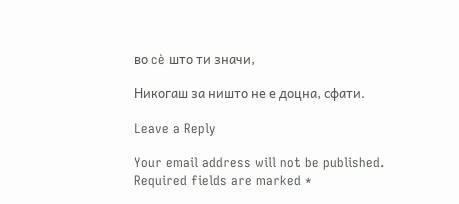во cè што ти значи,

Никогаш за ништо не е доцна, сфати.

Leave a Reply

Your email address will not be published. Required fields are marked *